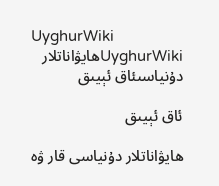UyghurWiki
UyghurWikiھايۋاناتلار دۇنياسىئاق ئېيىق

ئاق ئېيىق

ھايۋاناتلار دۇنياسى قار ۋە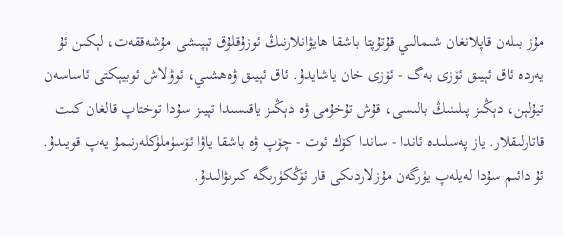مۇز بىلەن قاپلانغان شىمالىي قۇتۇپتا باشقا ھايۋانلارنىڭ ئوزۇقلۇق تېپىشى مۇشەققەت، لېكىن ئۇ يەردە ئاق ئېيىق ئۆزى بەگ - ئۆزى خان ياشايدۇ. ئاق ئېيىق ۋەھشىي، ئوۋلاش ئوبيېكتى ئاساسەن تيۇلېن، دېڭىز پىلىنىڭ بالىسى، قۇش تۇخۇمى ۋە دېڭىز ياقىسىدا تېيىز سۇدا توختاپ قالغان كىت قاتارلىقلار. ياز پەسلىدە ئاندا - ساندا كۆك ئوت - چۆپ ۋە باشقا ياۋا ئۆسۈملۈكلەرنىمۇ يەپ قويىدۇ. ئۇ دائىم سۇدا لەيلەپ يۈرگەن مۇزلاردىكى قار ئۆڭكۈرىگە كىرىۋالىدۇ.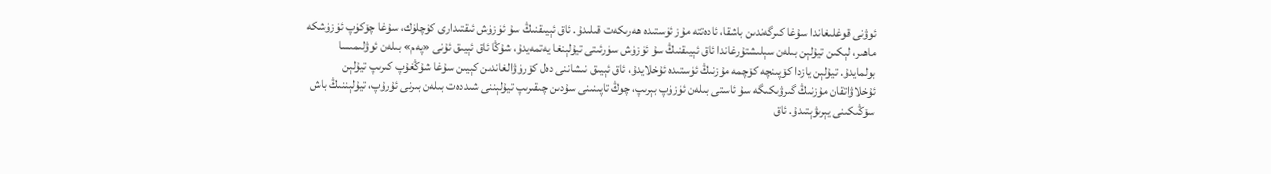ئوۋنى قوغلىغاندا سۇغا كىرگەندىن باشقا، ئادەتتە مۇز ئۈستىدە ھەرىكەت قىلىدۇ. ئاق ئېيىقنىڭ سۇ ئۈزۈش ئىقتىدارى كۈچلۈك، سۇغا چۆكۈپ ئۈزۈشكە ماھىر، لېكىن تيۇلېن بىلەن سېلىشتۇرغاندا ئاق ئېيىقنىڭ سۇ ئۈزۈش سۈرئىتى تيۇلېنغا يەتمەيدۇ، شۇڭا ئاق ئېيىق ئۇنى «پەم» بىلەن ئوۋلىمىسا بولمايدۇ. تيۇلېن يازدا كۆپىنچە كۆچمە مۇزنىڭ ئۈستىدە ئۇخلايدۇ، ئاق ئېيىق نىشاننى دەل كۆرۈۋالغاندىن كېيىن سۇغا شۇڭغۇپ كىرىپ تيۇلېن ئۇخلاۋاتقان مۇزنىڭ گىرۋىكىگە سۇ ئاستى بىلەن ئۈزۈپ بېرىپ، چوڭ تاپىنىنى سۇدىن چىقىرىپ تيۇلېننى شىددەت بىلەن بىرنى ئۇرۇپ، تيۇلېننىڭ باش سۆڭىكىنى يېرىۋېتىدۇ. ئاق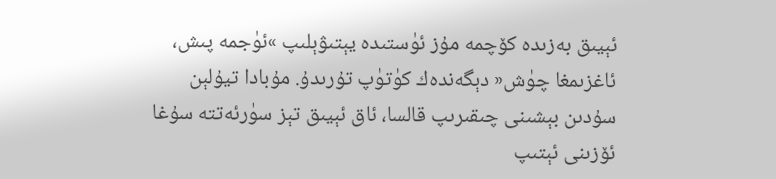ئېيىق بەزىدە كۆچمە مۇز ئۈستىدە يېتىۋېلىپ »ئۈجمە پىش، ئاغزىمغا چۈش« دېگەندەك كۈتۈپ تۇرىدۇ. مۇبادا تيۇلېن سۇدىن بېشىنى چىقىرىپ قالسا، ئاق ئېيىق تېز سۈرئەتتە سۇغا ئۆزىنى ئېتىپ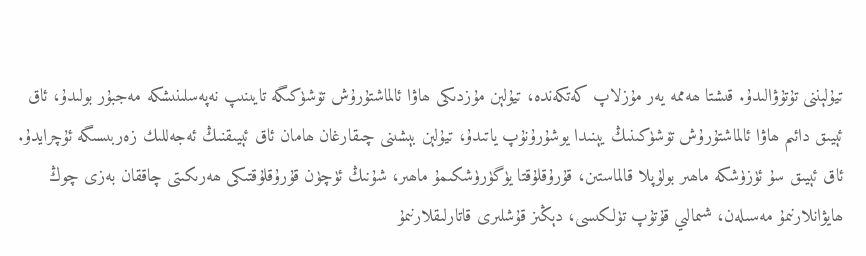تيۇلېننى تۇتۇۋالىدۇ. قىشتا ھەممە يەر مۇزلاپ كەتكەندە، تيۇلېن مۇزدىكى ھاۋا ئالماشتۇرۇش تۆشۈكىگە تايىنىپ نەپەسلىنىشكە مەجبۇر بولىدۇ، ئاق ئېيىق دائىم ھاۋا ئالماشتۇرۇش تۆشۈكىنىڭ يېنىدا يوشۇرۇنۇپ ياتىدۇ، تيۇلېن بېشىنى چىقارغان ھامان ئاق ئېيىقنىڭ ئەجەللىك زەربىسىگە ئۇچرايدۇ. ئاق ئېيىق سۇ ئۈزۈشكە ماھىر بولۇپلا قالماستىن، قۇرۇقلۇقتا يۈگۈرۈشكىمۇ ماھىر، شۇنىڭ ئۈچۈن قۇرۇقلۇقتىكى ھەرىكىتى چاققان بەزى چوڭ ھايۋانلارنىمۇ مەسىلەن، شىمالىي قۇتۇپ تۈلكىسى، دېڭىز قۇشلىرى قاتارلىقلارنىمۇ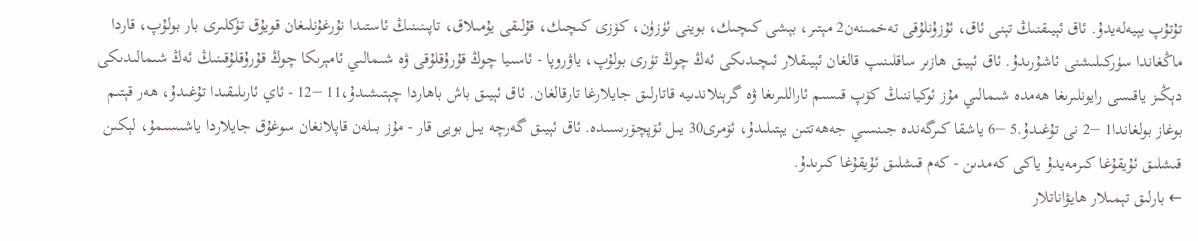تۇتۇپ يېيەلەيدۇ. ئاق ئېيىقنىڭ تېنى ئاق، ئۇزۇنلۇقى تەخمىنەن2 مېتىر، بېشى كىچىك، بوينى ئۈزۈن، كۆزى كىچىك، قۇلىقى يۇمىلاق، تاپىنىنىڭ ئاستىدا نۇرغۇنلىغان قويۇق تۈكلىرى بار بولۇپ، قاردا ماڭغاندا سۈركىلىشنى ئاشۇرىدۇ. ئاق ئېيىق ھازىر ساقلىنىپ قالغان ئېيىقلار ئىچىدىكى ئەڭ چوڭ تۈرى بولۇپ، ياۋروپا - ئاسىيا چوڭ قۇرۇقلۇقى ۋە شىمالىي ئامېرىكا چوڭ قۇرۇقلۇقىنىڭ ئەڭ شىمالىدىكى دېڭىز ياقىسى رايونلىرىغا ھەمدە شىمالىي مۇز ئوكياننىڭ كۆپ قىسىم ئاراللىرىغا ۋە گرېنلاندىيە قاتارلىق جايلارغا تارقالغان. ئاق ئېيىق باش باھاردا چېتىشىدۇ،11 −12 - ئاي ئارىلىقىدا تۇغىدۇ، ھەر قېتىم بوغاز بولغاندا1 −2 نى تۇغىدۇ.5 −6 ياشقا كىرگەندە جىنسىي جەھەتتىن يېتىلىدۇ، ئۆمرى30 يىل ئۆپچۆرىسىدە. ئاق ئېيىق گەرچە يىل بويى قار - مۇز بىلەن قاپلانغان سوغۇق جايلاردا ياشىسىمۇ، لېكىن قىشلىق ئۇيقۇغا كىرمەيدۇ ياكى كەمدىن - كەم قىشلىق ئۇيقۇغا كىرىدۇ.
← بارلىق تېمىلار ھايۋاناتلار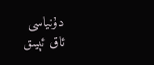دۇنياسى
ئاق ئېيىق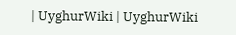| UyghurWiki | UyghurWiki